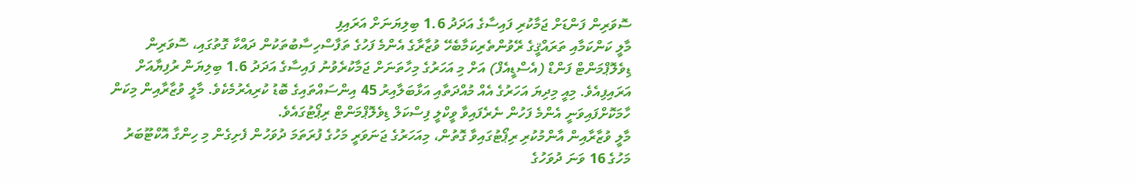ސޮވަރިން ފަންޑަށް ޖަމާކުރި ފައިސާގެ އަދަދު 1.6 ބިލިޔަނަށް އަރައިފި
މާލީ ކަންކަމާއި ތަރައްޤީގެ ރޭވުންތެރިކަމާބެހޭ ވުޒާރާގެ އެންމެ ފަހުގެ ތަފާސްހިސާބުތަކުން ދައްކާ ގޮތުގައި، ސޮވަރިން ޑިވެލޮޕްމަންޓް ފަންޑް (އެސްޑީއެފް) އަށް މި އަހަރުގެ މިހާތަނަށް ޖަމާކުރެވުނު ފައިސާގެ އަދަދު 1.6 ބިލިޔަން ރުފިޔާއަށް އަރައިފިއެވެ. މިއީ މިދިޔަ އަހަރުގެ އެއް މުއްދަތާއި އަޅާބަލާއިރު 45 އިންސައްތައިގެ ބޮޑު ކުރިއެރުމެކެވެ. މާލީ ވުޒާރާއިން މިކަން ހާމަކޮށްފައިވަނީ އެންމެ ފަހުން ނެރެފައިވާ ވީކްލީ ފިސްކަލް ޑިވެލޮޕްމަންޓް ރިޕޯޓުގައެވެ.
މާލީ ވުޒާރާއިން އާންމުކުރި ރިޕޯޓުގައިވާ ގޮތުން، މިއަހަރުގެ ޖަނަވަރީ މަހުގެ ފުރަތަމަ ދުވަހުން ފެށިގެން މި ހިންގާ އޮކްޓޫބަރު މަހުގެ 16 ވަނަ ދުވަހުގެ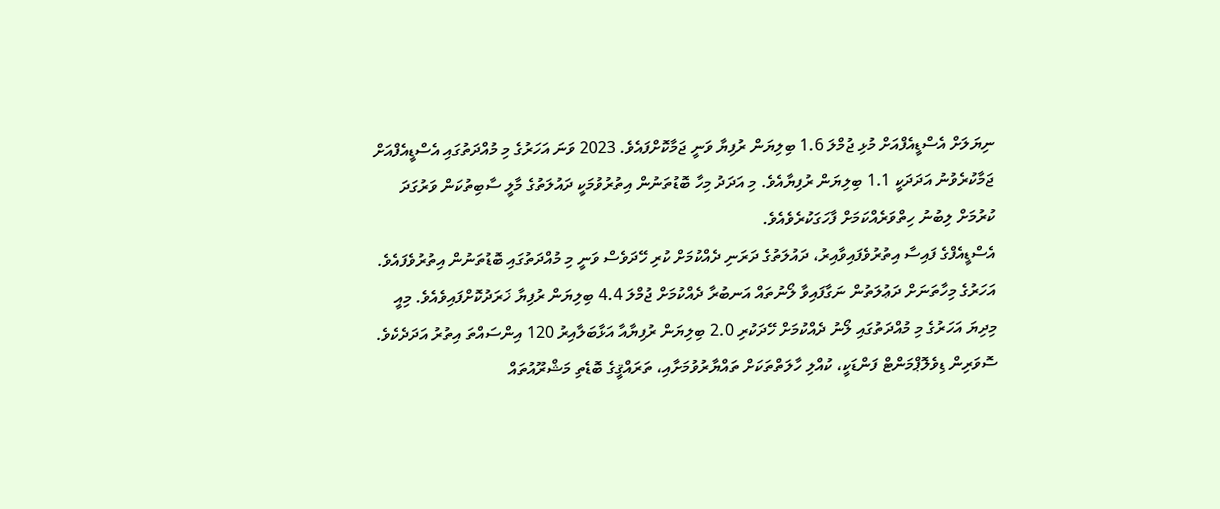ނިޔަލަށް އެސްޑީއެފްއަށް މުޅި ޖުމްލަ 1.6 ބިލިޔަން ރުފިޔާ ވަނީ ޖަމާކޮށްފައެވެ. 2023 ވަނަ އަހަރުގެ މި މުއްދަތުގައި އެސްޑީއެފްއަށް ޖަމާކުރެވުނު އަދަދަކީ 1.1 ބިލިޔަން ރުފިޔާއެވެ. މި އަދަދު މިހާ ބޮޑުތަނުން އިތުރުވުމަކީ ދައުލަތުގެ މާލީ ސާބިތުކަން ވަރުގަދަ ކުރުމަށް ލިބުނު ހިތްވަރެއްކަމަށް ފާހަގަކުރެވެއެވެ.
އެސްޑީއެފްގެ ފައިސާ އިތުރުވެފައިވާއިރު، ދައުލަތުގެ ދަރަނި ދެއްކުމަށް ކުރި ހޭދަވެސް ވަނީ މި މުއްދަތުގައި ބޮޑުތަނުން އިތުރުވެފައެވެ. އަހަރުގެ މިހާތަނަށް ދަޢުލަތުން ނަގާފައިވާ ލޯނުތައް އަނބުރާ ދެއްކުމަށް ޖުމްލަ 4.4 ބިލިޔަން ރުފިޔާ ޚަރަދުކޮށްފައިވެއެވެ. މިއީ މިދިޔަ އަހަރުގެ މި މުއްދަތުގައި ލޯނު ދެއްކުމަށް ހޭދަކުރި 2.0 ބިލިޔަން ރުފިޔާއާ އަޅާބަލާއިރު 120 އިންސައްތަ އިތުރު އަދަދެކެވެ.
ސޮވަރިން ޑިވެލޮޕްމަންޓް ފަންޑަކީ، ކުއްލި ހާލަތްތަކަށް ތައްޔާރުވުމަށާއި، ތަރައްޤީގެ ބޮޑެތި މަޝްރޫއުތައް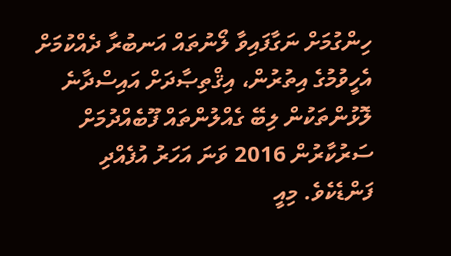ހިންގުމަށް ނަގާފައިވާ ލޯނުތައް އަނބުރާ ދެއްކުމަށް އެހީވުމުގެ އިތުރުން، އިޤްތިޞާދަށް އައިސްދާނެ ލޮޅުންތަކުން ލިބޭ ގެއްލުންތައް ފޫބެއްދުމަށް ސަރުކާރުން 2016 ވަނަ އަހަރު އުފެއްދި ފަންޑެކެވެ. މިއީ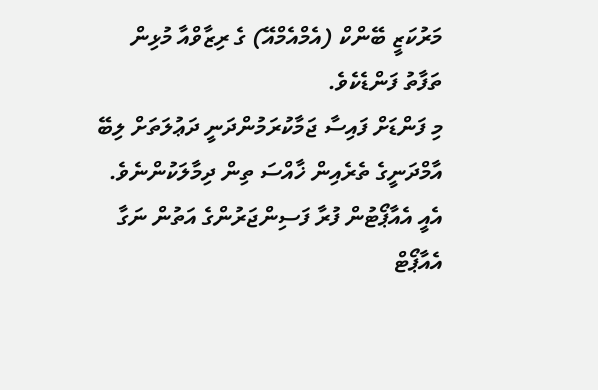މަރުކަޒީ ބޭންކް (އެމްއެމްއޭ) ގެ ރިޒާވްއާ މުޅިން ތަފާތު ފަންޑެކެވެ.
މި ފަންޑަށް ފައިސާ ޖަމާކުރަމުންދަނީ ދަޢުލަތަށް ލިބޭ އާމްދަނީގެ ތެރެއިން ޚާއްސަ ތިން ދިމާލަކުންނެވެ. އެއީ އެއާޕޯޓުން ފުރާ ފަސިންޖަރުންގެ އަތުން ނަގާ އެއާޕޯޓް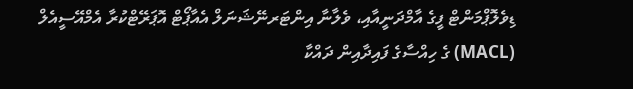ޑިވެލޮޕްމަންޓް ފީގެ އާމްދަނީއާއި، ވެލާނާ އިންޓަރނޭޝަނަލް އެއާޕޯޓް އޮޕަރޭޓްކުރާ އެމްއޭސީއެލް (MACL) ގެ ހިއްސާގެ ފައިދާއިން ދައްކާ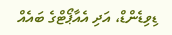ޑިވިޑެންޑް، އަދި އެއާޕޯޓްގެ ބައެއް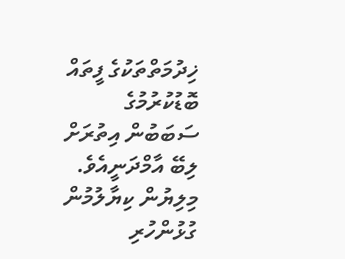ޚިދުމަތްތަކުގެ ފީތައް ބޮޑުކުރުމުގެ ސަބަބުން އިތުރަށް ލިބޭ އާމްދަނީއެވެ.
މިލިޔުން ކިޔާލުމުން
ގުޅުންހުރި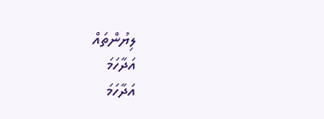ލިޔުންތައް
އަދާހަމަ
އަދާހަމަ